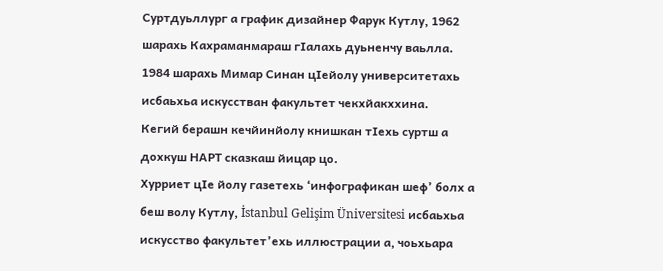Суртдуьллург а график дизайнер Фарук Кутлу, 1962 шарахь Кахраманмараш гIалахь дуьненчу ваьлла.
1984 шарахь Мимар Синан цIейолу университетахь исбаьхьа искусстван факультет чекхйакххина.
Кегий берашн кечйинйолу книшкан тIехь суртш а дохкуш НАРТ сказкаш йицар цо.
Хурриет цIе йолу газетехь ‘инфографикан шеф’ болх а беш волу Кутлу, İstanbul Gelişim Üniversitesi исбаьхьа искусство факультет’eхь иллюстрации а, чоьхьара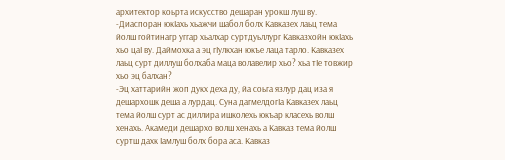архитектор коьрта искусство дешаран урокш луш ву.
-Диаспоран юкIахь хьажчи шабол болх Кавказех лаьц тема йолш гойтинагр уггар хьалхар суртдуьллург Кавказхойн юкIахь хьо цаI ву. Даймохка а эц гIулкхан юкъе лаца тарло. Кавказех лаьц сурт диллуш болхаба маца волавелир хьо? хьа тIе товжир хьо эц балхан?
-Эц хаттарийн жоп дукх деха ду, йа соьга язлур дац иза я дешархошк деша а лурдац. Суна дагмелдогIа Кавказех лаьц тема йолш сурт ас диллира ишколехь юкъар класехь волш хенахь. Акамеди дешархо волш хенахь а Кавказ тема йолш суртш дахк Iамлуш болх бора аса. Кавказ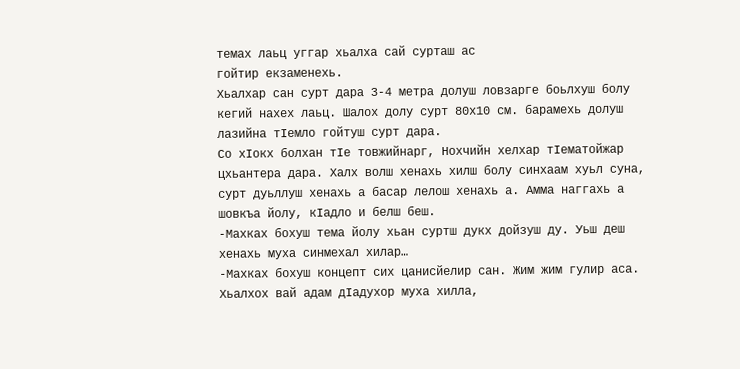темах лаьц уггар хьалха сай сурташ ас
гойтир екзаменехь.
Хьалхар сан сурт дара 3-4 метра долуш ловзарге боьлхуш болу кегий нахех лаьц. Шалох долу сурт 80х10 см. барамехь долуш лазийна тIемло гойтуш сурт дара.
Со хIокх болхан тIе товжийнарг, Нохчийн хелхар тIематойжар цхьантера дара. Халх волш хенахь хилш болу синхаам хуьл суна, сурт дуьллуш хенахь а басар лелош хенахь а. Амма наггахь а шовкъа йолу, кIадло и белш беш.
-Махках бохуш тема йолу хьан суртш дукх дойзуш ду. Уьш деш хенахь муха синмехал хилар…
-Махках бохуш концепт сих цанисйелир сан. Жим жим гулир аса. Хьалхох вай адам дIадухор муха хилла,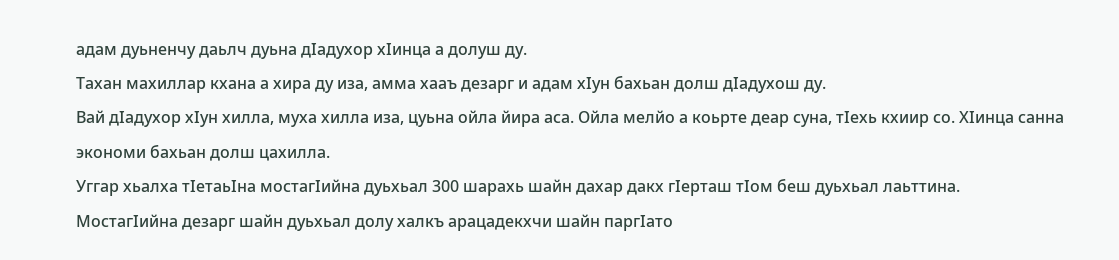адам дуьненчу даьлч дуьна дIадухор хIинца а долуш ду.
Тахан махиллар кхана а хира ду иза, амма хааъ дезарг и адам хIун бахьан долш дIадухош ду.
Вай дIадухор хIун хилла, муха хилла иза, цуьна ойла йира аса. Ойла мелйо а коьрте деар суна, тIехь кхиир со. ХIинца санна экономи бахьан долш цахилла.
Уггар хьалха тIетаьIна мостагIийна дуьхьал 300 шарахь шайн дахар дакх гIерташ тIом беш дуьхьал лаьттина.
МостагIийна дезарг шайн дуьхьал долу халкъ арацадекхчи шайн паргIато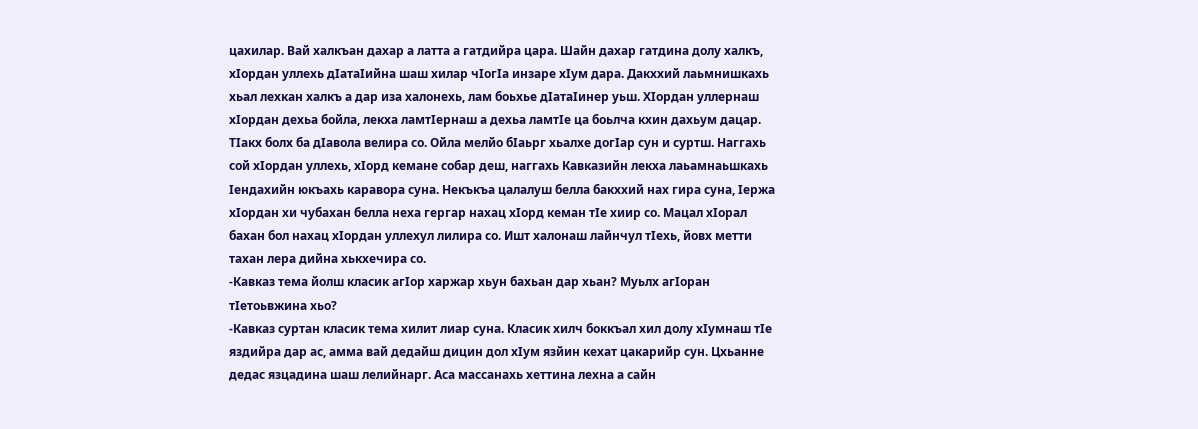цахилар. Вай халкъан дахар а латта а гатдийра цара. Шайн дахар гатдина долу халкъ, хIордан уллехь дIатаIийна шаш хилар чIогIа инзаре хIум дара. Дакххий лаьмнишкахь хьал лехкан халкъ а дар иза халонехь, лам боьхье дIатаIинер уьш. ХIордан уллернаш хIордан дехьа бойла, лекха ламтIернаш а дехьа ламтIе ца боьлча кхин дахьум дацар. ТIакх болх ба дIавола велира со. Ойла мелйо бIаьрг хьалхе догIар сун и суртш. Наггахь сой хIордан уллехь, хIорд кемане собар деш, наггахь Кавказийн лекха лаьамнаьшкахь Iендахийн юкъахь каравора суна. Некъкъа цалалуш белла бакххий нах гира суна, Iержа хIордан хи чубахан белла неха гергар нахац хIорд кеман тIе хиир со. Мацал хIорал бахан бол нахац хIордан уллехул лилира со. Ишт халонаш лайнчул тIехь, йовх метти тахан лера дийна хькхечира со.
-Кавказ тема йолш класик агIор харжар хьун бахьан дар хьан? Муьлх агIоран тIетоьвжина хьо?
-Кавказ суртан класик тема хилит лиар суна. Класик хилч боккъал хил долу хIумнаш тIе яздийра дар ас, амма вай дедайш дицин дол хIум язйин кехат цакарийр сун. Цхьанне дедас язцадина шаш лелийнарг. Аса массанахь хеттина лехна а сайн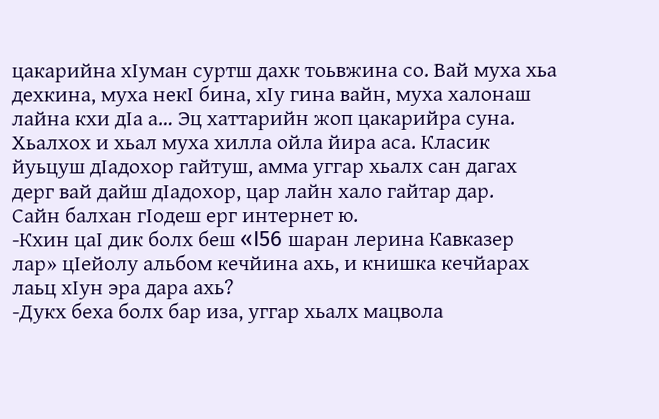цакарийна хIуман суртш дахк тоьвжина со. Вай муха хьа дехкина, муха некI бина, хIу гина вайн, муха халонаш лайна кхи дIа а… Эц хаттарийн жоп цакарийра суна. Хьалхох и хьал муха хилла ойла йира аса. Класик йуьцуш дIадохор гайтуш, амма уггар хьалх сан дагах дерг вай дайш дIадохор, цар лайн хало гайтар дар.
Сайн балхан гIодеш ерг интернет ю.
-Кхин цаI дик болх беш «I56 шаран лерина Кавказер лар» цIейолу альбом кечйина ахь, и книшка кечйарах лаьц хIун эра дара ахь?
-Дукх беха болх бар иза, уггар хьалх мацвола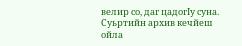велир со, даг цадогIу суна. Суьртийн архив кечйеш ойла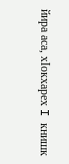йира аса, хIокхарех I книшк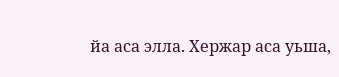йа аса элла. Хержар аса уьша,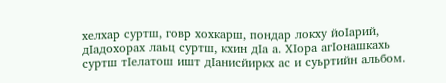хелхар суртш, говр хохкарш, пондар локху йоIарий, дIадохорах лаьц суртш, кхин дIа а. ХIора агIонашкахь суртш тIелатош ишт дIанисйиркх ас и суьртийн альбом.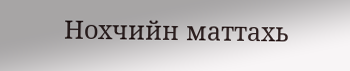Нохчийн маттахь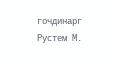гочдинарг Рустем М.